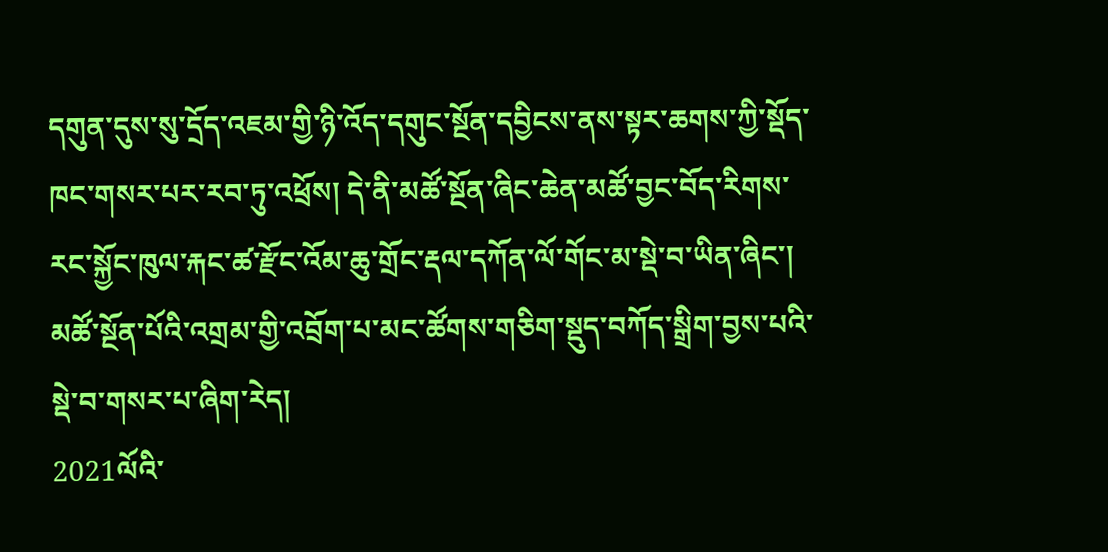དགུན་དུས་སུ་དྲོད་འཇམ་གྱི་ཉི་འོད་དགུང་སྔོན་དབྱིངས་ནས་སྟར་ཆགས་ཀྱི་སྡོད་ཁང་གསར་པར་རབ་ཏུ་འཕྲོས། དེ་ནི་མཚོ་སྔོན་ཞིང་ཆེན་མཚོ་བྱང་བོད་རིགས་རང་སྐྱོང་ཁུལ་རྐང་ཚ་རྫོང་འོམ་ཆུ་གྲོང་རྡལ་དཀོན་ལོ་གོང་མ་སྡེ་བ་ཡིན་ཞིང་། མཚོ་སྔོན་པོའི་འགྲམ་གྱི་འབྲོག་པ་མང་ཚོགས་གཅིག་སྡུད་བཀོད་སྒྲིག་བྱས་པའི་སྡེ་བ་གསར་པ་ཞིག་རེད།
2021ལོའི་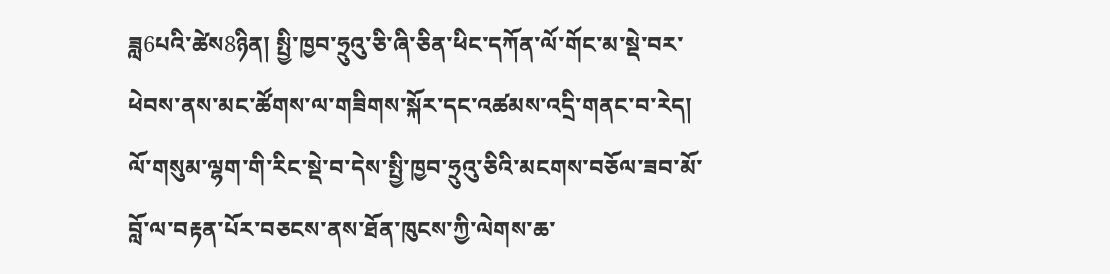ཟླ6པའི་ཚེས8ཉིན། སྤྱི་ཁྱབ་ཧྲུའུ་ཅི་ཞི་ཅིན་ཕིང་དཀོན་ལོ་གོང་མ་སྡེ་བར་ཕེབས་ནས་མང་ཚོགས་ལ་གཟིགས་སྐོར་དང་འཚམས་འདྲི་གནང་བ་རེད། ལོ་གསུམ་ལྷག་གི་རིང་སྡེ་བ་དེས་སྤྱི་ཁྱབ་ཧྲུའུ་ཅིའི་མངགས་བཅོལ་ཟབ་མོ་བློ་ལ་བརྟན་པོར་བཅངས་ནས་ཐོན་ཁུངས་ཀྱི་ལེགས་ཆ་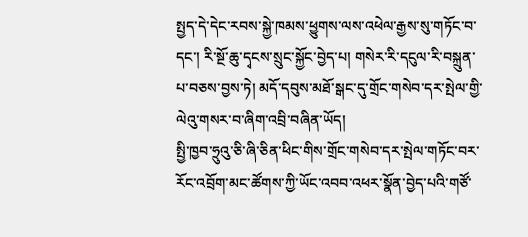སྤྱད་དེ་དེང་རབས་སྐྱེ་ཁམས་ཕྱུགས་ལས་འཕེལ་རྒྱས་སུ་གཏོང་བ་དང་། རི་སྔོ་ཆུ་དྭངས་སྲུང་སྐྱོང་བྱེད་པ། གསེར་རི་དངུལ་རི་བསྐྲུན་པ་བཅས་བྱས་ཏེ། མདོ་དབུས་མཐོ་སྒང་དུ་གྲོང་གསེབ་དར་སྤེལ་གྱི་ལེའུ་གསར་བ་ཞིག་འབྲི་བཞིན་ཡོད།
སྤྱི་ཁྱབ་ཧྲུའུ་ཅི་ཞི་ཅིན་ཕིང་གིས་གྲོང་གསེབ་དར་སྤེལ་གཏོང་བར་རོང་འབྲོག་མང་ཚོགས་ཀྱི་ཡོང་འབབ་འཕར་སྣོན་བྱེད་པའི་གཙོ་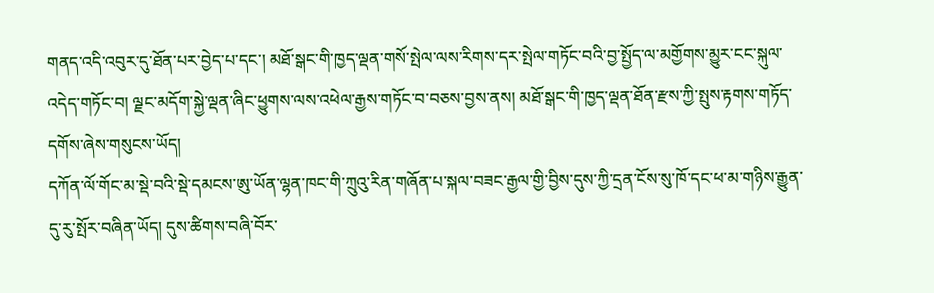གནད་འདི་འབུར་དུ་ཐོན་པར་བྱེད་པ་དང་། མཐོ་སྒང་གི་ཁྱད་ལྡན་གསོ་སྤེལ་ལས་རིགས་དར་སྤེལ་གཏོང་བའི་བྱ་སྤྱོད་ལ་མགྱོགས་མྱུར་ངང་སྐུལ་འདེད་གཏོང་བ། ལྗང་མདོག་སྐྱེ་ལྡན་ཞིང་ཕྱུགས་ལས་འཕེལ་རྒྱས་གཏོང་བ་བཅས་བྱས་ནས། མཐོ་སྒང་གི་ཁྱད་ལྡན་ཐོན་རྫས་ཀྱི་སྤུས་རྟགས་གཏོད་དགོས་ཞེས་གསུངས་ཡོད།
དཀོན་ལོ་གོང་མ་སྡེ་བའི་སྡེ་དམངས་ཨུ་ཡོན་ལྷན་ཁང་གི་ཀྲུའུ་རིན་གཞོན་པ་སྐལ་བཟང་རྒྱལ་གྱི་བྱིས་དུས་ཀྱི་དྲན་ངོས་སུ་ཁོ་དང་ཕ་མ་གཉིས་རྒྱུན་དུ་རུ་སྤོར་བཞིན་ཡོད། དུས་ཚིགས་བཞི་བོར་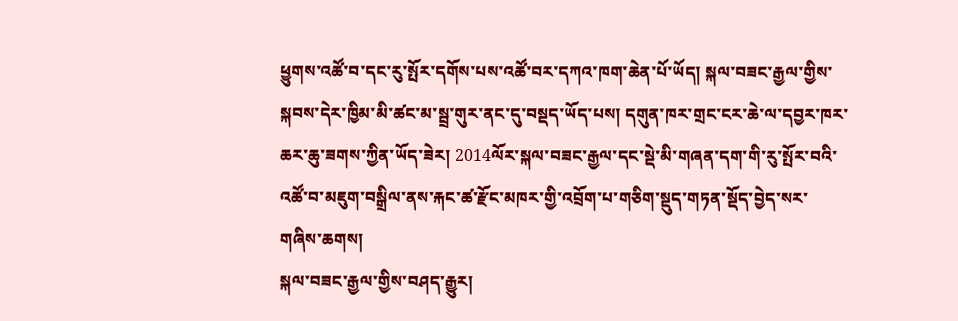ཕྱུགས་འཚོ་བ་དང་རུ་སྤོར་དགོས་པས་འཚོ་བར་དཀའ་ཁག་ཆེན་པོ་ཡོད། སྐལ་བཟང་རྒྱལ་གྱིས་སྐབས་དེར་ཁྱིམ་མི་ཚང་མ་སྦྲ་གུར་ནང་དུ་བསྡད་ཡོད་པས། དགུན་ཁར་གྲང་ངར་ཆེ་ལ་དབྱར་ཁར་ཆར་ཆུ་ཟགས་ཀྱིན་ཡོད་ཟེར། 2014ལོར་སྐལ་བཟང་རྒྱལ་དང་སྡེ་མི་གཞན་དག་གི་རུ་སྤོར་བའི་འཚོ་བ་མཇུག་བསྒྲིལ་ནས་རྐང་ཚ་རྫོང་མཁར་གྱི་འབྲོག་པ་གཅིག་སྡུད་གཏན་སྡོད་བྱེད་སར་གཞིས་ཆགས།
སྐལ་བཟང་རྒྱལ་གྱིས་བཤད་རྒྱུར།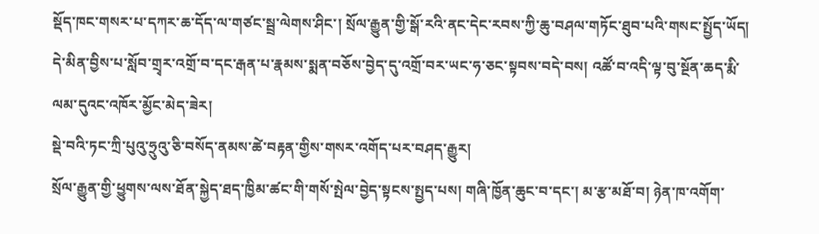སྡོད་ཁང་གསར་པ་དཀར་ཆ་དོད་ལ་གཙང་སྦྲ་ལེགས་ཤིང་། སྲོལ་རྒྱུན་གྱི་སྒོ་རའི་ནང་དེང་རབས་ཀྱི་ཆུ་བཤལ་གཏོང་ཐུབ་པའི་གསང་སྤྱོད་ཡོད། དེ་མིན་བྱིས་པ་སློབ་གྲྭར་འགྲོ་བ་དང་རྒན་པ་རྣམས་སྨན་བཅོས་བྱེད་དུ་འགྲོ་བར་ཡང་ཧ་ཅང་སྟབས་བདེ་བས། འཚོ་བ་འདི་ལྟ་བུ་སྔོན་ཆད་རྨི་ལམ་དུའང་འཁོར་མྱོང་མེད་ཟེར།
སྡེ་བའི་ཏང་ཀྲི་པུའུ་ཧྲུའུ་ཅི་བསོད་ནམས་ཚེ་བརྟན་གྱིས་གསར་འགོད་པར་བཤད་རྒྱུར།
སྲོལ་རྒྱུན་གྱི་ཕྱུགས་ལས་ཐོན་སྐྱེད་ཐད་ཁྱིམ་ཚང་གི་གསོ་སྤེལ་བྱེད་སྟངས་སྤྱད་པས། གཞི་ཁྱོན་ཆུང་བ་དང་། མ་རྩ་མཐོ་བ། ཉེན་ཁ་འགོག་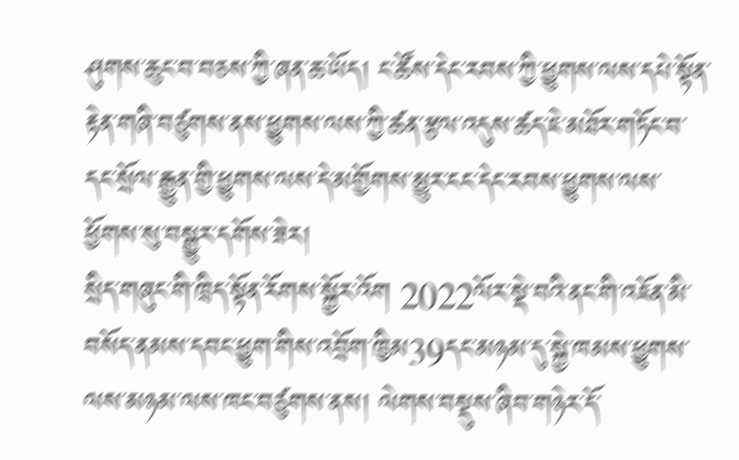ཤུགས་ཆུང་བ་བཅས་ཀྱི་ཞན་ཆ་ཡོད། ང་ཚོས་དེང་རབས་ཀྱི་ཕྱུགས་ལས་དཔེ་སྟོན་རྟེན་གཞི་བཙུགས་ནས་ཕྱུགས་ལས་ཀྱི་ཚན་རྩལ་འདུས་ཚད་ཇེ་མཐོར་གཏོང་བ་དང་སྲོལ་རྒྱུན་གྱི་ཕྱུགས་ལས་དེ་མགྱོགས་མྱུར་ངང་དེང་རབས་ཕྱུགས་ལས་ཕྱོགས་སུ་བསྒྱུར་དགོས་ཟེར།
སྲིད་གཞུང་གི་ཁྲིད་སྟོན་རོགས་སྐྱོར་འོག 2022ལོར་སྡེ་བའི་ནང་གི་འཇོན་མི་བསོད་ནམས་དབང་ཕྱུག་གིས་འབྲོག་ཁྱིམ39དང་མཉམ་དུ་སྐྱེ་ཁམས་ཕྱུགས་ལས་མཉམ་ལས་ཁང་བཙུགས་ནས། ལེགས་བསྡུས་ཞིབ་གཉེར་དོ་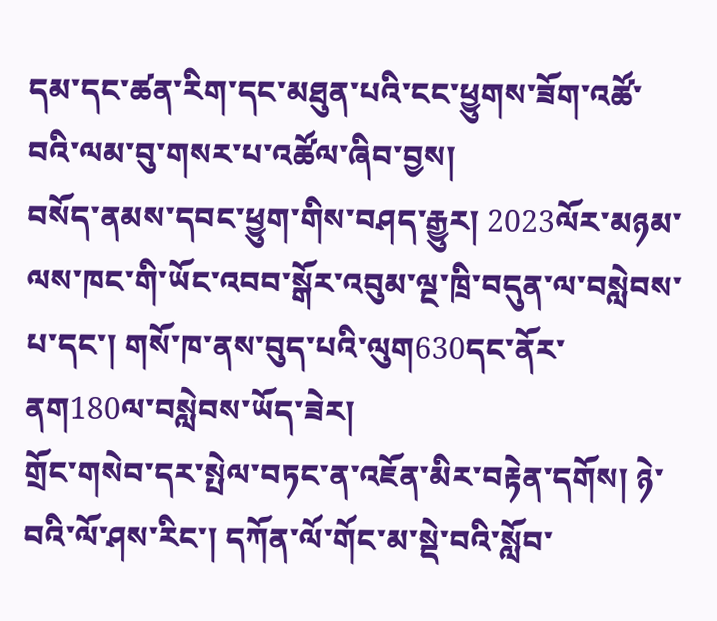དམ་དང་ཚན་རིག་དང་མཐུན་པའི་ངང་ཕྱུགས་ཟོག་འཚོ་བའི་ལམ་བུ་གསར་པ་འཚོལ་ཞིབ་བྱས།
བསོད་ནམས་དབང་ཕྱུག་གིས་བཤད་རྒྱུར། 2023ལོར་མཉམ་ལས་ཁང་གི་ཡོང་འབབ་སྒོར་འབུམ་ལྔ་ཁྲི་བདུན་ལ་བསླེབས་པ་དང་། གསོ་ཁ་ནས་བུད་པའི་ལུག630དང་ནོར་ནག180ལ་བསླེབས་ཡོད་ཟེར།
གྲོང་གསེབ་དར་སྤེལ་བཏང་ན་འཇོན་མིར་བརྟེན་དགོས། ཉེ་བའི་ལོ་ཤས་རིང་། དཀོན་ལོ་གོང་མ་སྡེ་བའི་སློབ་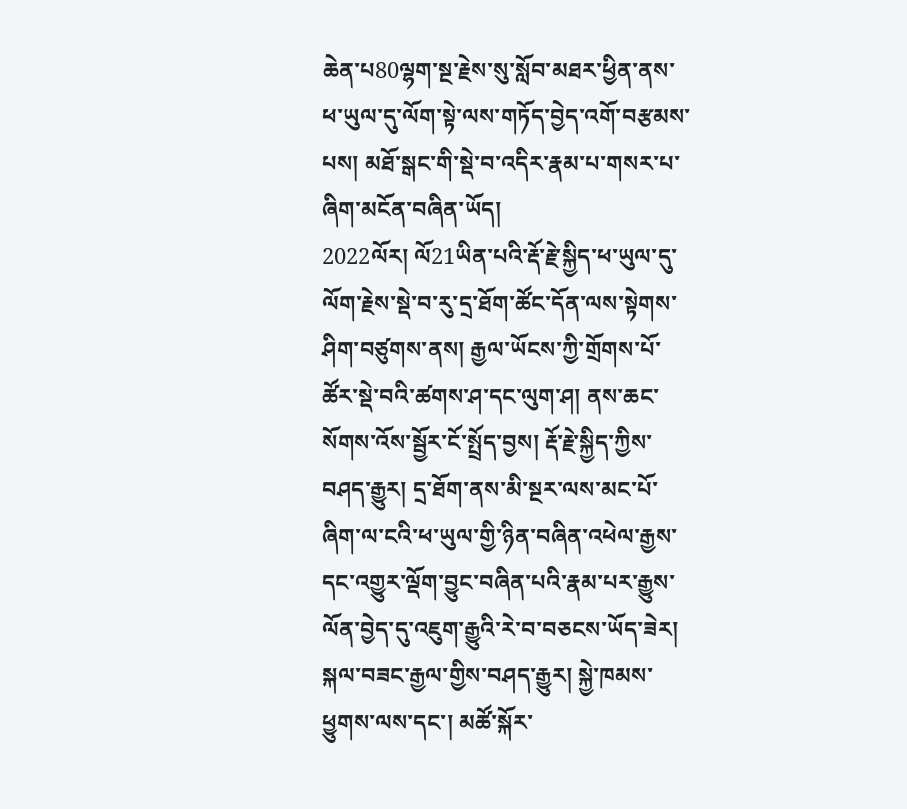ཆེན་པ80ལྷག་སྔ་རྗེས་སུ་སློབ་མཐར་ཕྱིན་ནས་ཕ་ཡུལ་དུ་ལོག་སྟེ་ལས་གཏོད་བྱེད་འགོ་བརྩམས་པས། མཐོ་སྒང་གི་སྡེ་བ་འདིར་རྣམ་པ་གསར་པ་ཞིག་མངོན་བཞིན་ཡོད།
2022ལོར། ལོ21ཡིན་པའི་རྡོ་རྗེ་སྐྱིད་ཕ་ཡུལ་དུ་ལོག་རྗེས་སྡེ་བ་རུ་དྲ་ཐོག་ཚོང་དོན་ལས་སྟེགས་ཤིག་བཙུགས་ནས། རྒྱལ་ཡོངས་ཀྱི་གྲོགས་པོ་ཚོར་སྡེ་བའི་ཚགས་ཤ་དང་ལུག་ཤ། ནས་ཆང་སོགས་འོས་སྦྱོར་ངོ་སྤྲོད་བྱས། རྡོ་རྗེ་སྐྱིད་ཀྱིས་བཤད་རྒྱུར། དྲ་ཐོག་ནས་མི་སྔར་ལས་མང་པོ་ཞིག་ལ་ངའི་ཕ་ཡུལ་གྱི་ཉིན་བཞིན་འཕེལ་རྒྱས་དང་འགྱུར་ལྡོག་བྱུང་བཞིན་པའི་རྣམ་པར་རྒྱུས་ལོན་བྱེད་དུ་འཇུག་རྒྱུའི་རེ་བ་བཅངས་ཡོད་ཟེར།
སྐལ་བཟང་རྒྱལ་གྱིས་བཤད་རྒྱུར། སྐྱེ་ཁམས་ཕྱུགས་ལས་དང་། མཚོ་སྐོར་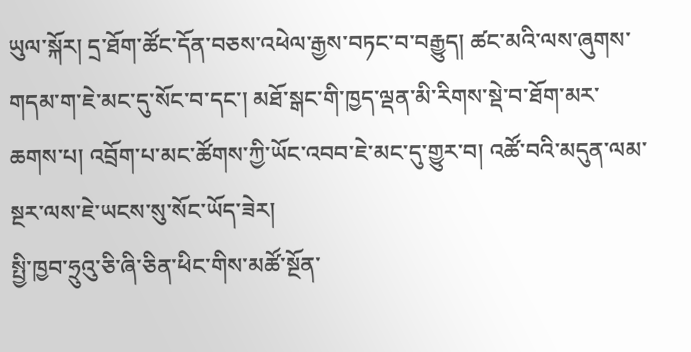ཡུལ་སྐོར། དྲ་ཐོག་ཚོང་དོན་བཅས་འཕེལ་རྒྱས་བཏང་བ་བརྒྱུད། ཚང་མའི་ལས་ཞུགས་གདམ་ག་ཇེ་མང་དུ་སོང་བ་དང་། མཐོ་སྒང་གི་ཁྱད་ལྡན་མི་རིགས་སྡེ་བ་ཐོག་མར་ཆགས་པ། འབྲོག་པ་མང་ཚོགས་ཀྱི་ཡོང་འབབ་ཇེ་མང་དུ་གྱུར་བ། འཚོ་བའི་མདུན་ལམ་སྔར་ལས་ཇེ་ཡངས་སུ་སོང་ཡོད་ཟེར།
སྤྱི་ཁྱབ་ཧྲུའུ་ཅི་ཞི་ཅིན་ཕིང་གིས་མཚོ་སྔོན་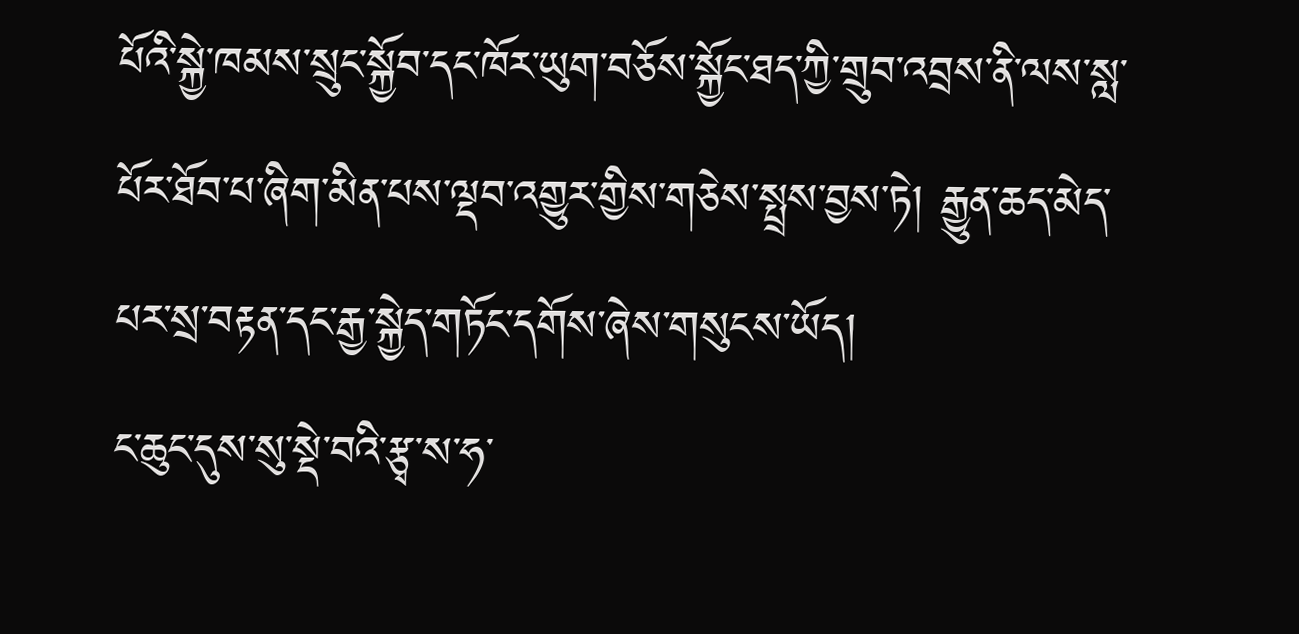པོའི་སྐྱེ་ཁམས་སྲུང་སྐྱོབ་དང་ཁོར་ཡུག་བཅོས་སྐྱོང་ཐད་ཀྱི་གྲུབ་འབྲས་ནི་ལས་སླ་པོར་ཐོབ་པ་ཞིག་མིན་པས་ལྡབ་འགྱུར་གྱིས་གཅེས་སྤྲས་བྱས་ཏེ། རྒྱུན་ཆད་མེད་པར་སྲ་བརྟན་དང་རྒྱ་སྐྱེད་གཏོང་དགོས་ཞེས་གསུངས་ཡོད།
ང་ཆུང་དུས་སུ་སྡེ་བའི་རྩྭ་ས་ཧ་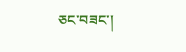ཅང་བཟང་།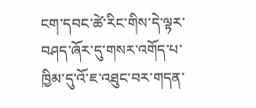ངག་དབང་ཚེ་རིང་གིས་དེ་ལྟར་བཤད་ཞོར་དུ་གསར་འགོད་པ་ཁྱིམ་དུ་འོ་ཇ་འཐུང་བར་གདན་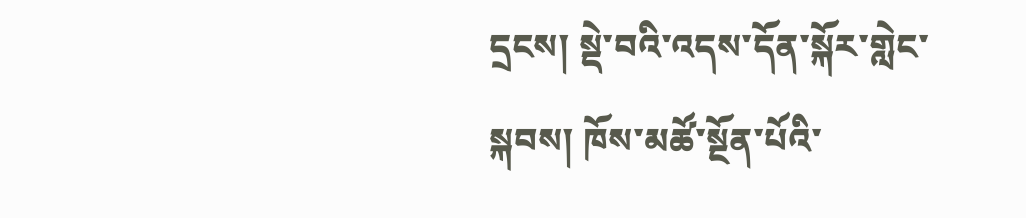དྲངས། སྡེ་བའི་འདས་དོན་སྐོར་གླེང་སྐབས། ཁོས་མཚོ་སྔོན་པོའི་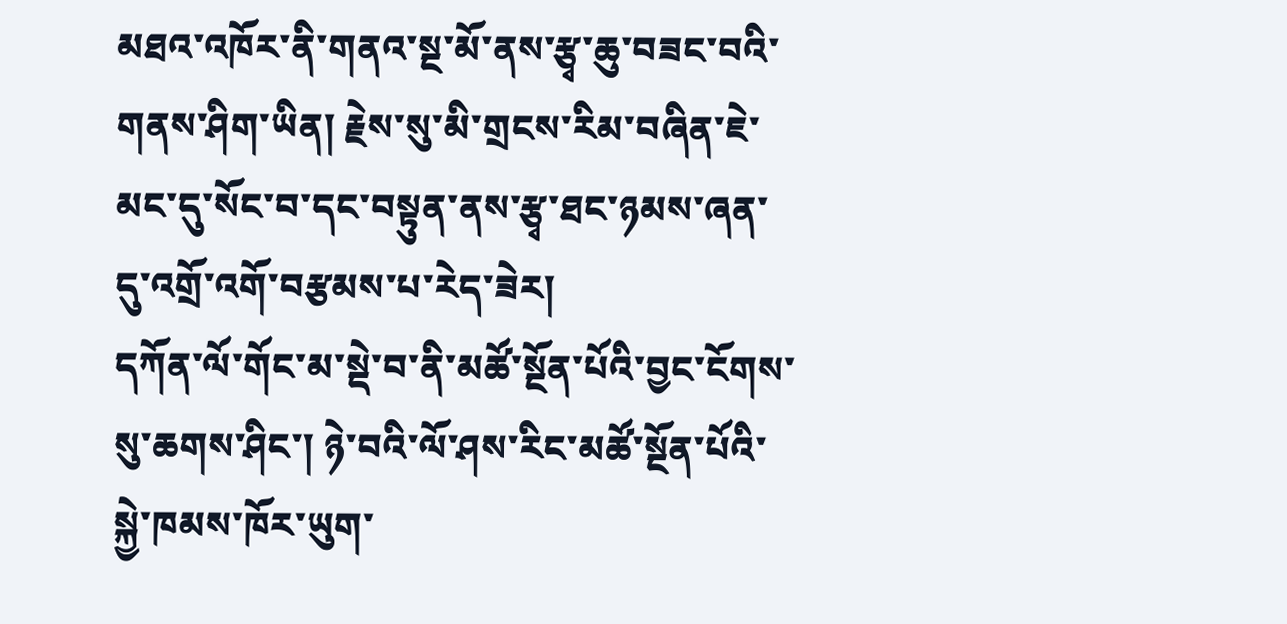མཐའ་འཁོར་ནི་གནའ་སྔ་མོ་ནས་རྩྭ་ཆུ་བཟང་བའི་གནས་ཤིག་ཡིན། རྗེས་སུ་མི་གྲངས་རིམ་བཞིན་ཇེ་མང་དུ་སོང་བ་དང་བསྟུན་ནས་རྩྭ་ཐང་ཉམས་ཞན་དུ་འགྲོ་འགོ་བརྩམས་པ་རེད་ཟེར།
དཀོན་ལོ་གོང་མ་སྡེ་བ་ནི་མཚོ་སྔོན་པོའི་བྱང་ངོགས་སུ་ཆགས་ཤིང་། ཉེ་བའི་ལོ་ཤས་རིང་མཚོ་སྔོན་པོའི་སྐྱེ་ཁམས་ཁོར་ཡུག་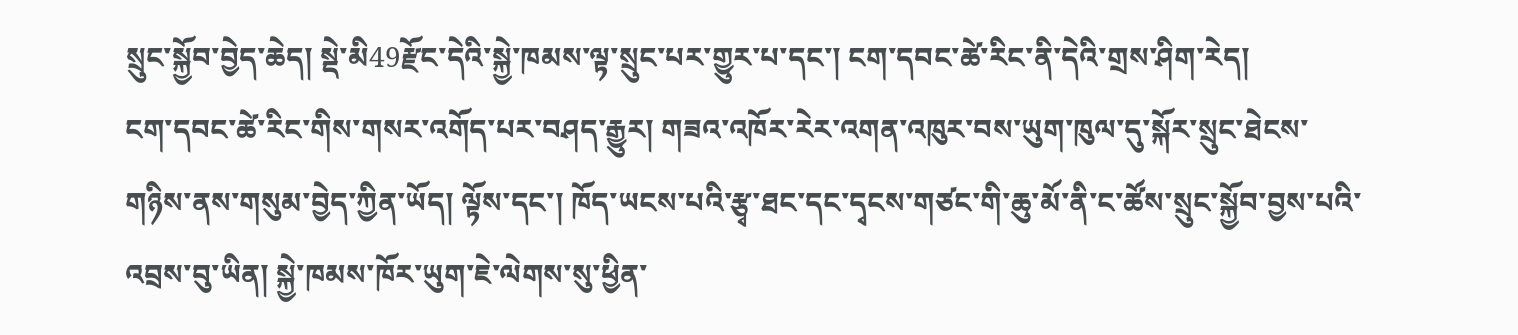སྲུང་སྐྱོབ་བྱེད་ཆེད། སྡེ་མི49རྫོང་དེའི་སྐྱེ་ཁམས་ལྟ་སྲུང་པར་གྱུར་པ་དང་། ངག་དབང་ཚེ་རིང་ནི་དེའི་གྲས་ཤིག་རེད།
ངག་དབང་ཚེ་རིང་གིས་གསར་འགོད་པར་བཤད་རྒྱུར། གཟའ་འཁོར་རེར་འགན་འཁུར་བས་ཡུག་ཁུལ་དུ་སྐོར་སྲུང་ཐེངས་གཉིས་ནས་གསུམ་བྱེད་ཀྱིན་ཡོད། ལྟོས་དང་། ཁོད་ཡངས་པའི་རྩྭ་ཐང་དང་དྭངས་གཙང་གི་ཆུ་མོ་ནི་ང་ཚོས་སྲུང་སྐྱོབ་བྱས་པའི་འབྲས་བུ་ཡིན། སྐྱེ་ཁམས་ཁོར་ཡུག་ཇེ་ལེགས་སུ་ཕྱིན་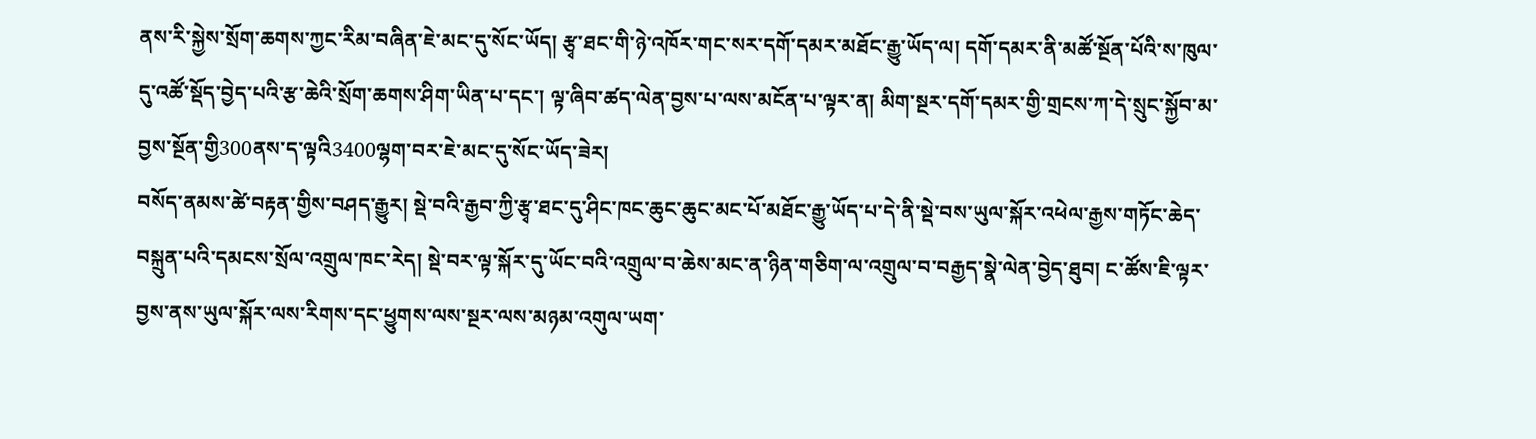ནས་རི་སྐྱེས་སྲོག་ཆགས་ཀྱང་རིམ་བཞིན་ཇེ་མང་དུ་སོང་ཡོད། རྩྭ་ཐང་གི་ཉེ་འཁོར་གང་སར་དགོ་དམར་མཐོང་རྒྱུ་ཡོད་ལ། དགོ་དམར་ནི་མཚོ་སྔོན་པོའི་ས་ཁུལ་དུ་འཚོ་སྡོད་བྱེད་པའི་རྩ་ཆེའི་སྲོག་ཆགས་ཤིག་ཡིན་པ་དང་། ལྟ་ཞིབ་ཚད་ལེན་བྱས་པ་ལས་མངོན་པ་ལྟར་ན། མིག་སྔར་དགོ་དམར་གྱི་གྲངས་ཀ་དེ་སྲུང་སྐྱོབ་མ་བྱས་སྔོན་གྱི300ནས་ད་ལྟའི3400ལྷག་བར་ཇེ་མང་དུ་སོང་ཡོད་ཟེར།
བསོད་ནམས་ཚེ་བརྟན་གྱིས་བཤད་རྒྱུར། སྡེ་བའི་རྒྱབ་ཀྱི་རྩྭ་ཐང་དུ་ཤིང་ཁང་ཆུང་ཆུང་མང་པོ་མཐོང་རྒྱུ་ཡོད་པ་དེ་ནི་སྡེ་བས་ཡུལ་སྐོར་འཕེལ་རྒྱས་གཏོང་ཆེད་བསྐྲུན་པའི་དམངས་སྲོལ་འགྲུལ་ཁང་རེད། སྡེ་བར་ལྟ་སྐོར་དུ་ཡོང་བའི་འགྲུལ་བ་ཆེས་མང་ན་ཉིན་གཅིག་ལ་འགྲུལ་བ་བརྒྱད་སྣེ་ལེན་བྱེད་ཐུབ། ང་ཚོས་ཇི་ལྟར་བྱས་ནས་ཡུལ་སྐོར་ལས་རིགས་དང་ཕྱུགས་ལས་སྔར་ལས་མཉམ་འགུལ་ཡག་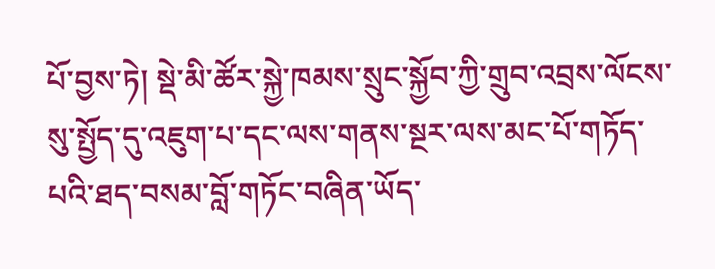པོ་བྱས་ཏེ། སྡེ་མི་ཚོར་སྐྱེ་ཁམས་སྲུང་སྐྱོབ་ཀྱི་གྲུབ་འབྲས་ལོངས་སུ་སྤྱོད་དུ་འཇུག་པ་དང་ལས་གནས་སྔར་ལས་མང་པོ་གཏོད་པའི་ཐད་བསམ་བློ་གཏོང་བཞིན་ཡོད་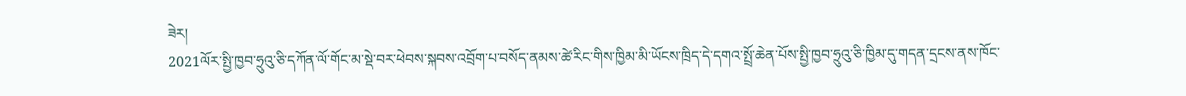ཟེར།
2021ལོར་སྤྱི་ཁྱབ་ཧྲུའུ་ཅི་དཀོན་ལོ་གོང་མ་སྡེ་བར་ཕེབས་སྐབས་འབྲོག་པ་བསོད་ནམས་ཚེ་རིང་གིས་ཁྱིམ་མི་ཡོངས་ཁྲིད་དེ་དགའ་སྤྲོ་ཆེན་པོས་སྤྱི་ཁྱབ་ཧྲུའུ་ཅི་ཁྱིམ་དུ་གདན་དྲངས་ནས་ཁོང་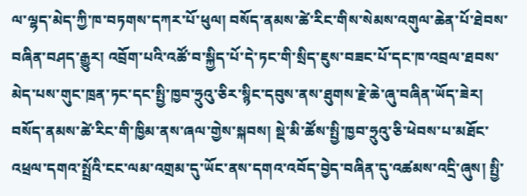ལ་ལྷད་མེད་ཀྱི་ཁ་བཏགས་དཀར་པོ་ཕུལ། བསོད་ནམས་ཚེ་རིང་གིས་སེམས་འགུལ་ཆེན་པོ་ཐེབས་བཞིན་བཤད་རྒྱུར། འབྲོག་པའི་འཚོ་བ་སྐྱིད་པོ་དེ་ཏང་གི་སྲིད་ཇུས་བཟང་པོ་དང་ཁ་འབྲལ་ཐབས་མེད་པས་གུང་ཁྲན་ཏང་དང་སྤྱི་ཁྱབ་ཧྲུའུ་ཅིར་སྙིང་དབུས་ནས་ཐུགས་རྗེ་ཆེ་ཞུ་བཞིན་ཡོད་ཟེར།
བསོད་ནམས་ཚེ་རིང་གི་ཁྱིམ་ནས་ཞལ་གྱེས་སྐབས། སྡེ་མི་ཚོས་སྤྱི་ཁྱབ་ཧྲུའུ་ཅི་ཕེབས་པ་མཐོང་འཕྲལ་དགའ་སྤྲོའི་ངང་ལམ་འགྲམ་དུ་ཡོང་ནས་དགའ་འབོད་བྱེད་བཞིན་དུ་འཚམས་འདྲི་ཞུས། སྤྱི་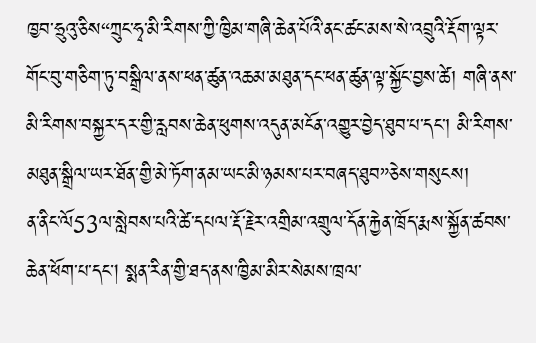ཁྱབ་ཧྲུའུ་ཅིས“ཀྲུང་ཧྭ་མི་རིགས་ཀྱི་ཁྱིམ་གཞི་ཆེན་པོའི་ནང་ཚང་མས་སེ་འབྲུའི་རྡོག་ལྟར་གོང་བུ་གཅིག་ཏུ་བསྒྲིལ་ནས་ཕན་ཚུན་འཆམ་མཐུན་དང་ཕན་ཚུན་ལྟ་སྐྱོང་བྱས་ཚེ། གཞི་ནས་མི་རིགས་བསྐྱར་དར་གྱི་རླབས་ཆེན་ཕུགས་འདུན་མངོན་འགྱུར་བྱེད་ཐུབ་པ་དང་། མི་རིགས་མཐུན་སྒྲིལ་ཡར་ཐོན་གྱི་མེ་ཏོག་ནམ་ཡང་མི་ཉམས་པར་བཞད་ཐུབ”ཅེས་གསུངས།
ན་ནིང་ལོ53ལ་སླེབས་པའི་ཚེ་དཔལ་རྡོ་རྗེར་འགྲིམ་འགྲུལ་དོན་རྐྱེན་ཁྲོད་རྨས་སྐྱོན་ཚབས་ཆེན་ཕོག་པ་དང། སྨན་རིན་གྱི་ཐད་ནས་ཁྱིམ་མིར་སེམས་ཁྲལ་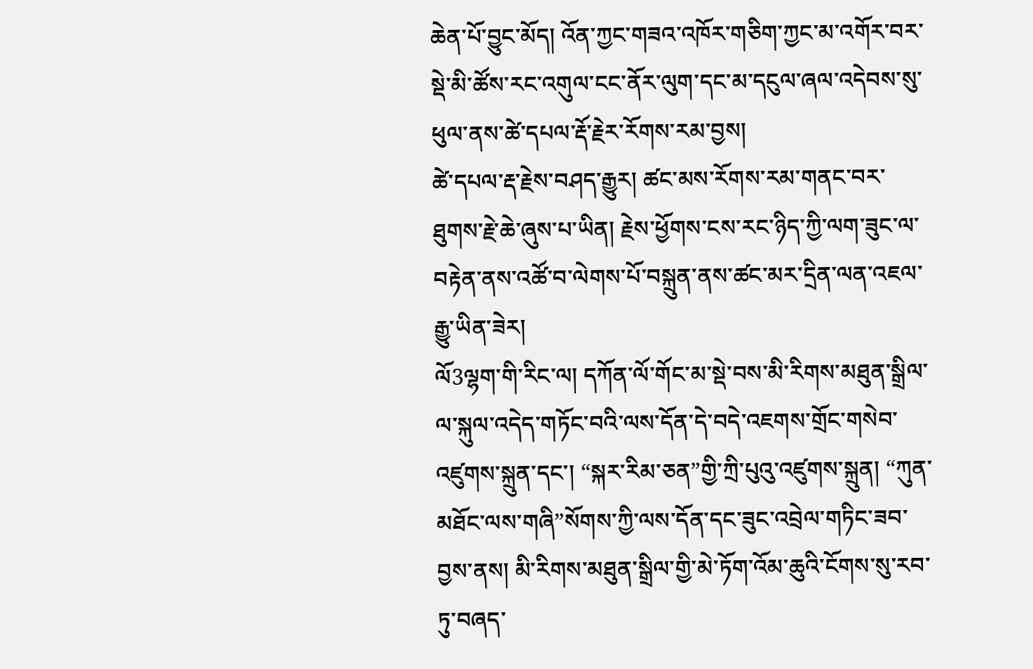ཆེན་པོ་བྱུང་མོད། འོན་ཀྱང་གཟའ་འཁོར་གཅིག་ཀྱང་མ་འགོར་བར་སྡེ་མི་ཚོས་རང་འགུལ་ངང་ནོར་ལུག་དང་མ་དངུལ་ཞལ་འདེབས་སུ་ཕུལ་ནས་ཚེ་དཔལ་རྡོ་རྗེར་རོགས་རམ་བྱས།
ཚེ་དཔལ་རྡ་རྗེས་བཤད་རྒྱུར། ཚང་མས་རོགས་རམ་གནང་བར་ཐུགས་རྗེ་ཆེ་ཞུས་པ་ཡིན། རྗེས་ཕྱོགས་ངས་རང་ཉིད་ཀྱི་ལག་ཟུང་ལ་བརྟེན་ནས་འཚོ་བ་ལེགས་པོ་བསྐྲུན་ནས་ཚང་མར་དྲིན་ལན་འཇལ་རྒྱུ་ཡིན་ཟེར།
ལོ3ལྷག་གི་རིང་ལ། དཀོན་ལོ་གོང་མ་སྡེ་བས་མི་རིགས་མཐུན་སྒྲིལ་ལ་སྐུལ་འདེད་གཏོང་བའི་ལས་དོན་དེ་བདེ་འཇགས་གྲོང་གསེབ་འཛུགས་སྐྲུན་དང་། “སྐར་རིམ་ཅན”གྱི་ཀྲི་པུའུ་འཛུགས་སྐྲུན། “ཀུན་མཐོང་ལས་གཞི”སོགས་ཀྱི་ལས་དོན་དང་ཟུང་འབྲེལ་གཏིང་ཟབ་བྱས་ནས། མི་རིགས་མཐུན་སྒྲིལ་གྱི་མེ་ཏོག་འོམ་ཆུའི་ངོགས་སུ་རབ་ཏུ་བཞད་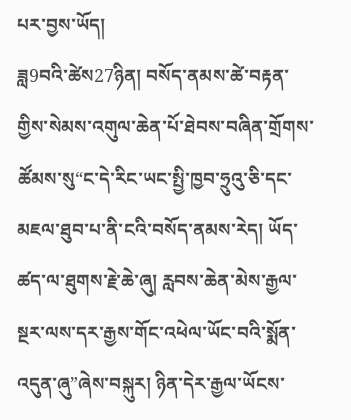པར་བྱས་ཡོད།
ཟླ9བའི་ཚེས27ཉིན། བསོད་ནམས་ཚེ་བརྟན་གྱིས་སེམས་འགུལ་ཆེན་པོ་ཐེབས་བཞིན་གྲོགས་ཚོམས་སུ“ང་དེ་རིང་ཡང་སྤྱི་ཁྱབ་ཧྲུའུ་ཅི་དང་མཇལ་ཐུབ་པ་ནི་ངའི་བསོད་ནམས་རེད། ཡོད་ཚད་ལ་ཐུགས་རྗེ་ཆེ་ཞུ། རླབས་ཆེན་མེས་རྒྱལ་སྔར་ལས་དར་རྒྱས་གོང་འཕེལ་ཡོང་བའི་སྨོན་འདུན་ཞུ”ཞེས་བསྐུར། ཉིན་དེར་རྒྱལ་ཡོངས་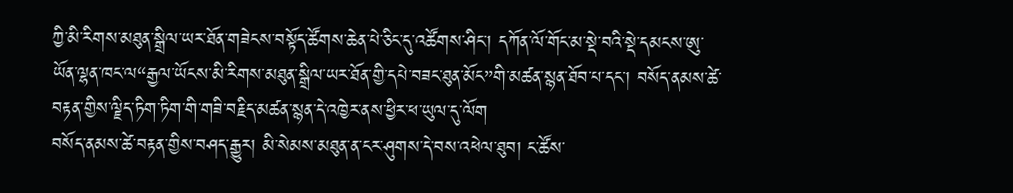ཀྱི་མི་རིགས་མཐུན་སྒྲིལ་ཡར་ཐོན་གཟེངས་བསྟོད་ཚོགས་ཆེན་པེ་ཅིང་དུ་འཚོགས་ཤིང་། དཀོན་ལོ་གོང་མ་སྡེ་བའི་སྡེ་དམངས་ཨུ་ཡོན་ལྷན་ཁང་ལ“རྒྱལ་ཡོངས་མི་རིགས་མཐུན་སྒྲིལ་ཡར་ཐོན་གྱི་དཔེ་བཟང་ཐུན་མོང”གི་མཚན་སྙན་ཐོབ་པ་དང་། བསོད་ནམས་ཚེ་བརྟན་གྱིས་ལྗིད་ཏིག་ཏིག་གི་གཟི་བརྗིད་མཚན་སྙན་དེ་འཁྱེར་ནས་ཕྱིར་ཕ་ཡུལ་དུ་ལོག
བསོད་ནམས་ཚེ་བརྟན་གྱིས་བཤད་རྒྱུར། མི་སེམས་མཐུན་ན་ངར་ཤུགས་དེ་བས་འཕེལ་ཐུབ། ང་ཚོས་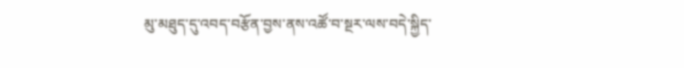མུ་མཐུད་དུ་འབད་བརྩོན་བྱས་ནས་འཚོ་བ་སྔར་ལས་བདེ་སྐྱིད་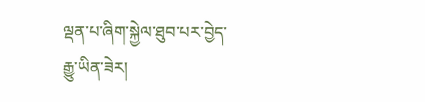ལྡན་པ་ཞིག་སྐྱེལ་ཐུབ་པར་བྱེད་རྒྱུ་ཡིན་ཟེར།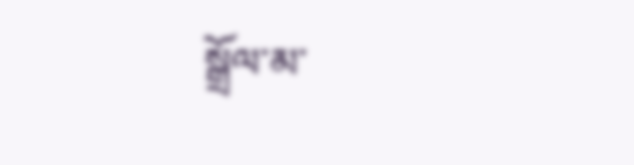སྒྲོལ་མ་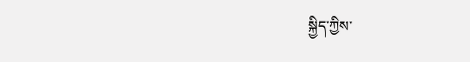སྐྱིད་ཀྱིས་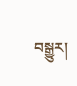བསྒྱུར།